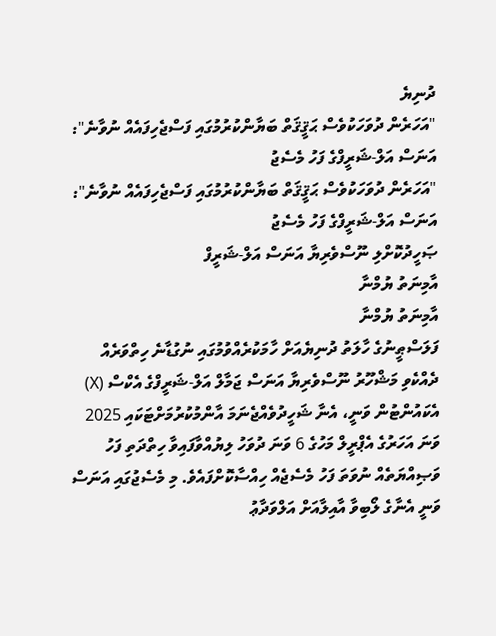ދުނިޔެ
"އަހަރެން ދުވަހަކުވެސް ޙަޤީޤަތް ބަޔާންކުރުމުގައި ފަސްޖެހިފައެއް ނުވާނެ": އަނަސް އަލް-ޝަރީފްގެ ފަހު މެސެޖު
"އަހަރެން ދުވަހަކުވެސް ޙަޤީޤަތް ބަޔާންކުރުމުގައި ފަސްޖެހިފައެއް ނުވާނެ": އަނަސް އަލް-ޝަރީފްގެ ފަހު މެސެޖު
ޞަހީދުކޮށްލި ނޫސްވެރިޔާ އަނަސް އަލް-ޝަރީފް
އާމިނަތު ޔުމްނާ
އާމިނަތު ޔުމްނާ
ފަލަސްޠީނުގެ ހާލަތު ދުނިޔެއަށް ހާމަކުރެއްވުމުގައި ނުގުޑާނެ ހިތްވަރެއް ދެއްކެވި މަޝްހޫރު ނޫސްވެރިޔާ އަނަސް ޖަމާލް އަލް-ޝަރީފްގެ އެކްސް (X) އެކައުންޓުން ވަނީ، އެނާ ޝަހީދުވެއްޖެނަމަ އާންމުކުރުމަށްޓަކައި 2025 ވަނަ އަހަރުގެ އެޕްރީލް މަހުގެ 6 ވަނަ ދުވަހު ލިޔުއްވާފައިވާ ހިތްދަތި ފަހު ވަޞިއްޔަތެއް ނުވަތަ ފަހު މެސެޖެއް ހިއްސާކޮށްފައެވެ. މި މެސެޖުގައި އަނަސް ވަނީ އެނާގެ ލޯބިވާ އާއިލާއަށް އަލްވަދާޢު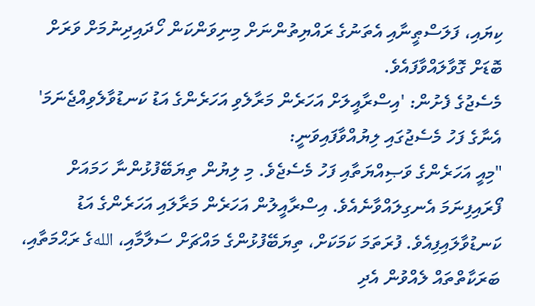ކިޔައި، ފަލަސްޠީނާއި އެތަނުގެ ރައްޔިތުންނަށް މިނިވަންކަން ހޯދައިދިނުމަށް ވަރަށް ބޮޑަށް ގޮވާލައްވާފައެވެ.
މެސެޖުގެ ފެށުން: 'އިސްރާއީލަށް އަހަރެން މަރާލެވި އަހަރެންގެ އަޑު ކަނޑުވާލެވިއްޖެނަމަ' އެނާގެ ފަހު މެސެޖުގައި ލިޔުއްވާފައިވަނީ:
"މިއީ އަހަރެންގެ ވަޞިއްޔަތާއި ފަހު މެސެޖެވެ. މި ލިޔުން ތިޔަބޭފުޅުންނާ ހަމައަށް ފޯރައިފިނަމަ އެނގިލައްވާނެއެވެ. އިސްރާއީލުން އަހަރެން މަރާލައި އަހަރެންގެ އަޑު ކަނޑުވާލައިފިއެވެ. ފުރަތަމަ ކަމަކަށް، ތިޔަބޭފުޅުންގެ މައްޗަށް ސަލާމާއި، اللهގެ ރަޙްމަތާއި، ބަރަކާތްތައް ލެއްވުން އެދި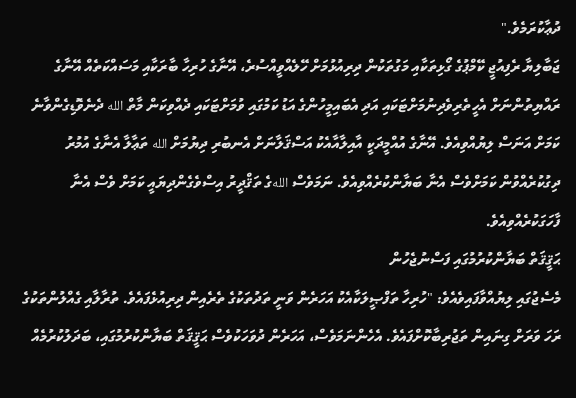ދުޢާކުރަމެވެ."
ޖަބާލިޔާ ރެފިއުޖީ ކޭމްޕުގެ ގޯޅިތަކާއި މަގުތަކުން ދިރިއުޅުމަށް ހޭލެއްވީއްސުރެ، އޭނާގެ ހުރިހާ ބާރަކާއި މަސައްކަތެއް އޭނާގެ ރައްޔިތުންނަށް އެހީތެރިވެދިނުމަށްޓަކައި އަދި އެބައިމީހުންގެ އަޑު ކަމުގައި ވުމަށްޓަކައި ދެއްވިކަން މާތް الله ދެނެވޮޑިގެންވާނެ ކަމަށް އަނަސް ލިޔުއްވިއެވެ. އޭނާގެ އުއްމީދަކީ އާއިލާއާއެކު އަސްޤަލާނަށް އެނބުރި ދިޔުމަށް الله ތަޢާލާ އެނާގެ އުމުރު ދިގުކުރެއްވުން ކަމަށްވެސް އެނާ ބަޔާންކުރެއްވިއެވެ. ނަމަވެސް اللهގެ ތަޤްދީރު އިސްވެގެންދިޔައީ ކަމަށް ވެސް އެނާ ފާހަގަކުރެއްވިއެވެ.
ޙަޤީޤަތް ބަޔާންކުރުމުގައި ފަސްނުޖެހުން
މެސެޖުގައި ލިޔުއްވާފައިވެއެވެ: "ހުރިހާ ތަފްޞީލަކާއެކު އަހަރެން ވަނީ ތަދުތަކުގެ ތެރެއިން ދިރިއުޅެފައެވެ. ތުރާލާއި ގެއްލުންތަކުގެ ރަހަ ވަރަށް ގިނައިން ތަޖުރިބާކޮށްފައެވެ. އެހެންނަމަވެސް، އަހަރެން ދުވަހަކުވެސް ޙަޤީޤަތް ބަޔާންކުރުމުގައި، ބަދަލުކުރުމެއް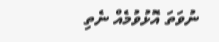ނުވަތަ އޮޅުވުމެއް ނެތި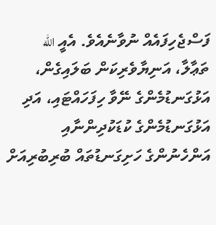ފަސްޖެހިފައެއް ނުވާނެއެވެ. އެއީ الله ތަޢާލާ، އަނިޔާވެރިކަން ބަލައިގެން، އަޅުގަނޑުމެންގެ ނޭވާ ހިފަހައްޓައި، އަދި އަޅުގަނޑުމެންގެ ކުޑަކުދިންނާއި އަންހެނުންގެ ހަށިގަނޑުތައް ބުރިބުރިއަށް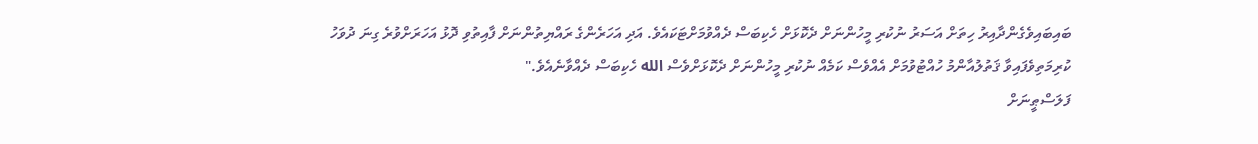ބައިބައިވެގެންދާއިރު ހިތަށް އަސަރު ނުކުރި މީހުންނަށް ދެކޮޅަށް ހެކިބަސް ދެއްވުމަށްޓަކައެވެ. އަދި އަހަރެންގެ ރައްޔިތުންނަށް ފާއިތުވި ދޮޅު އަހަރަށްވުރެ ގިނަ ދުވަހު ކުރިމަތިވެފައިވާ ޤަތުލުއާންމު ހުއްޓުވުމަށް އެއްވެސް ކަމެއް ނުކުރި މީހުންނަށް ދެކޮޅަށްވެސް الله ހެކިބަސް ދެއްވާނެއެވެ."
ފަލަސްޠީނަށް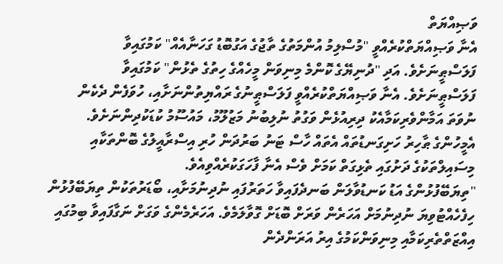ވަޞިއްޔަތް
އެނާ ވަޞިއްޔަތްކުރެއްވީ "މުސްލިމު އުންމަތުގެ ތާޖުގެ އަގުބޮޑު ގަހަނާއެއް" ކަމުގައިވާ ފަލަސްޠީނަށެވެ. އަދި "ދުނިޔޭގެ ކޮންމެ މިނިވަން މީހެއްގެ ހިތުގެ ތެޅުން" ކަމުގައިވާ ފަލަސްޠީނަށެވެ. އެނާ ވަޞިއްޔަތްކުރެއްވީ ފަލަސްޠީނުގެ ރައްޔިތުންނަށާއި، ހުވަފެން ދެކެން ނުވަތަ އަމާންވެރިކަމާއެކު ދިރިއުޅެން ވަގުތު ނުލިބުނު މަޒުލޫމު، މައުސޫމު ކުޑަކުދިންނަށެވެ. އެމީހުންގެ ޠާހިރު ހަށިގަނޑުތައް އެތައް ހާސް ޓަނު ބަރުދަން ހުރި އިސްރާއީލުގެ ބޮންތަކާއި މިސައިލްތަކުގެ ދަށުގައި ތެޅިގަތް ކަމަށް ވެސް އެނާ ފާހަގަކުރެއްވިއެވެ.
"ތިޔަބޭފުޅުންގެ އަޑު ކަނޑުވާލަން ބަނދެފައިވާ ހަތަރުފައި ނުދިނުމަށާއި، ބޯޑަރުތަކުން ތިޔަބޭފުޅުން ހިފެހެއްޓުވިޔަ ނުދިނުމަށް އަހަރެން ވަރަށް ބޮޑަށް ގޮވާލަމެވެ. އަހަރެމެންގެ ވަގަށް ނަގާފައިވާ ބިމުގައި އިއްޒަތްތެރިކަމާއި މިނިވަންކަމުގެ އިރު އަރަންދެން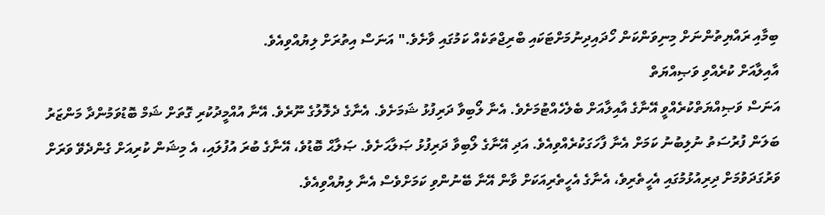ބިމާއި ރައްޔިތުންނަށް މިނިވަންކަން ހޯދައިދިނުމަށްޓަކައި ބްރިޖްތަކެއް ކަމުގައި ވާށެވެ." އަނަސް އިތުރަށް ލިޔުއްވިއެވެ.
އާއިލާއަށް ކުރެއްވި ވަޞިއްޔަތް
އަނަސް ވަޞިއްޔަތްކުރެއްވީ އޭނާގެ އާއިލާއަށް ބެލެހެއްޓުމަށެވެ. އެނާ ލޯބިވާ ދަރިފުޅު ޝަމަށެވެ. އެނާގެ ދެލޮލުގެ ނޫރެވެ. އޭނާ އުއްމީދުކުރި ގޮތަށް ޝަމް ބޮޑުވަމުންދާ މަންޒަރު ބަލަން ފުރުސަތު ނުލިބުނު ކަމަށް އެނާ ފާހަގަކުރެއްވިއެވެ. އަދި އޭނާގެ ލޯބިވާ ދަރިފުޅު ޞަލާޙަށެވެ. ޞަލާޙް ބޮޑުވެ، އޭނާގެ ބުރަ އުފުލައި، އެ މިޝަން ކުރިއަށް ގެންދެވޭ ވަރަށް ވަރުގަދަވުމަށް ދިރިއުޅުމުގައި އެހީތެރިވެ، އެނާގެ އެހީތެރިއަކަށް ވާން އޭނާ ބޭނުންވި ކަމަށްވެސް އެނާ ލިޔުއްވިއެވެ.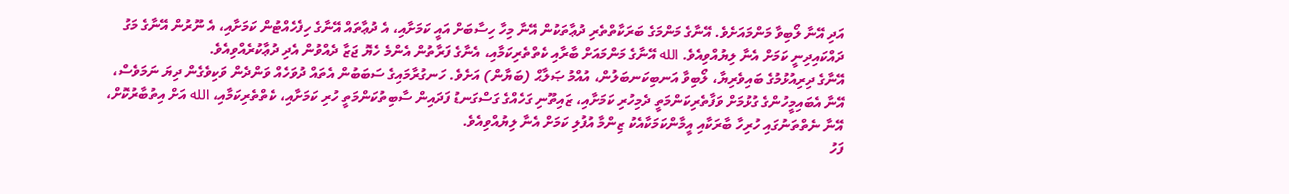އަދި އޭނާ ލޯބިވާ މަންމައަށެވެ. އޭނާގެ މަންމަގެ ބަރަކާތްތެރި ދުޢާތަކުން އޭނާ މިހާ ހިސާބަށް އައީ ކަމަށާއި، އެ ދުޢާތައް އޭނާގެ ހިފެހެއްޓުން ކަމަށާއި، އެ ނޫރުން އޭނާގެ މަގު ދައްކައިދިނީ ކަމަށް އެނާ ލިޔުއްވިއެވެ. الله އޭނާގެ މަންމައަށް ބާރާއި ކެތްތެރިކަމާއި، އެނާގެ ފަރާތުން އެންމެ ހެޔޮ ޖަޒާ ދެއްވުން އެދި ދުޢާކުރެއްވިއެވެ.
އޭނާގެ ދިރިއުޅުމުގެ ބައިވެރިޔާ، ލޯބިވާ އަނބިކަނބަލުން، އުއްމު ޞަލާޙް (ބަޔާން) އަށެވެ. ހަނގުރާމައިގެ ސަބަބުން އެތައް ދުވަހެއް ވަންދެން ވަކިވެގެން ދިޔަ ނަމަވެސް، އޭނާ އެބައިމީހުންގެ ގުޅުމަށް ވަފާތެރިކަންމަތީ ދެމިހުރި ކަމަށާއި، ޒައިތޫނި ގަހެއްގެ ގަސްގަނޑު ފަދައިން ސާބިތުކަންމަތީ ހުރި ކަމަށާއި، ކެތްތެރިކަމާއި، الله އަށް އިތުބާރުކޮށް، އޭނާ ނެތްތަނުގައި ހުރިހާ ބާރަކާއި އީމާންކަމަކާއެކު ޒިންމާ އުފުލި ކަމަށް އެނާ ލިޔުއްވިއެވެ.
ފަހު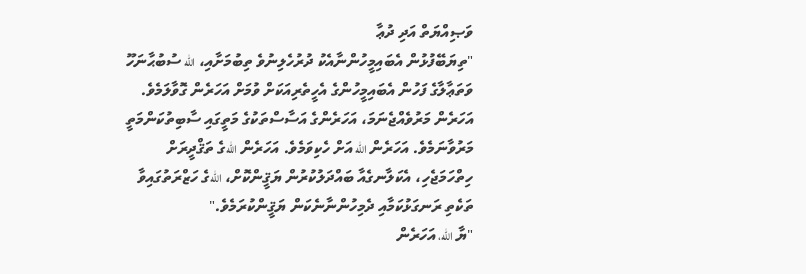ވަޞިއްޔަތް އަދި ދުޢާ
"ތިޔަބޭފުޅުން އެބައިމީހުންނާއެކު ދުރުހެލިނުވެ ތިބުމަށާއި، الله ސުބުޙާނަހޫ ވަތަޢާލާގެ ފަހުން އެބައިމީހުންގެ އެހީތެރިއަކަށް ވުމަށް އަހަރެން ގޮވާލަމެވެ. އަހަރެން މަރުވެއްޖެނަމަ، އަހަރެންގެ އަސާސްތަކުގެ މަތީގައި ސާބިތުކަންމަތީ މަރުވާނަމެވެ. އަހަރެން الله އަށް ހެކިވަމެވެ. އަހަރެން اللهގެ ތަޤްދީރަށް ހިތްހަމަޖެހި، އެކަލާނގެއާ ބައްދަލުކުރުން ޔަޤީންކޮށް، اللهގެ ހަޒްރަތުގައިވާ ތަކެތި ރަނގަޅުކަމާއި ދެމިހުންނާނެކަން ޔަޤީންކުރަމެވެ."
"ޔާ الله، އަހަރެން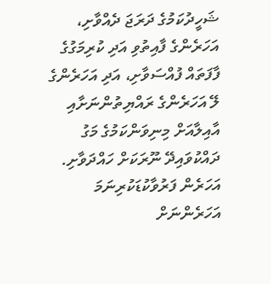ޝަހީދުކަމުގެ ދަރަޖަ ދެއްވާށި، އަހަރެންގެ ފާއިތުވި އަދި ކުރިމަގުގެ ފާފަތައް ފުއްސަވާށި، އަދި އަހަރެންގެ ލޭ އަހަރެންގެ ރައްޔިތުންނަށާއި އާއިލާއަށް މިނިވަންކަމުގެ މަގު ދައްކުވައިދޭ ނޫރަކަށް ހައްދަވާށި. އަހަރެން ފަރުވާކުޑަކުރިނަމަ އަހަރެންނަށް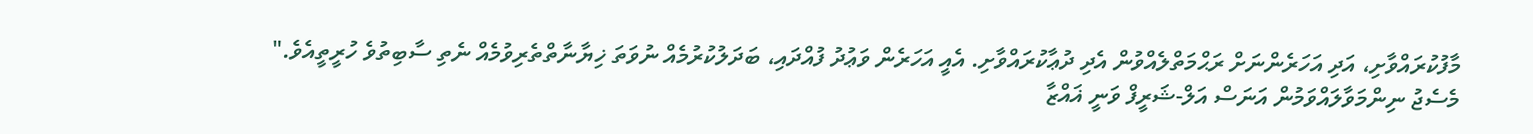މާފުކުރައްވާށި، އަދި އަހަރެންނަށް ރަޙްމަތްލެއްވުން އެދި ދުޢާކުރައްވާށި. އެއީ އަހަރެން ވަޢުދު ފުއްދައި، ބަދަލުކުރުމެއް ނުވަތަ ޚިޔާނާތްތެރިވުމެއް ނެތި ސާބިތުވެ ހުރީތީއެވެ."
މެސެޖު ނިންމަވާލައްވަމުން އަނަސް އަލް-ޝަރީފް ވަނީ ޣައްޒާ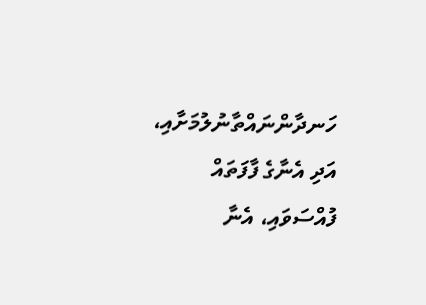ހަނދާންނައްތާނުލުމަށާއި، އަދި އެނާގެ ފާފަތައް ފުއްސަވައި، އެނާ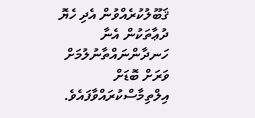ޤަބޫލުކުރެއްވުން އެދި ހެޔޮ ދުޢާތަކުން އެނާ ހަނދާންނައްތާނުލުމަށް ވަރަށް ބޮޑަށް އިލްތިމާސްކުރައްވާފައެވެ.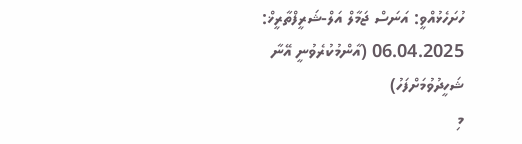ހުށަހެޅުއްވީ: އަނަސް ޖަމާލް އަލް-ޝަރީފްތާރީޚް: 06.04.2025 (އާންމުކުރެވުނީ އޭނާ ޝަހީދުވުމަށްފަހު)
މި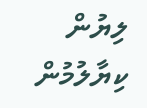ލިޔުން ކިޔާލުމުން